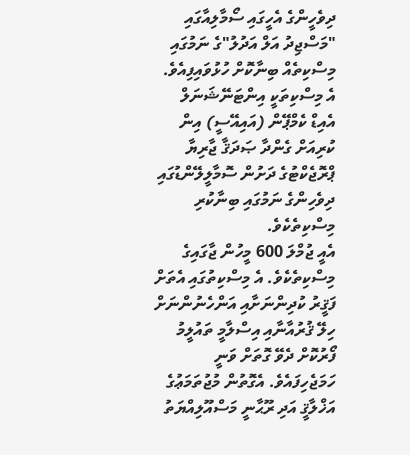ދިވެހީންގެ އެހީގައި ސޯމާލިއާގައި "މަސްޖިދު އަލް އަދުލު"ގެ ނަމުގައި މިސްކިތެއް ބިނާކޮށް ހުޅުވައިފިއެވެ.
އެ މިސްކިތަކީ އިންޓަނޭޝަނަލް އެއިޑް ކެމްޕޭން (އައިއޭސީ) އިން ކުރިއަށް ގެންދާ ޞަދަޤާ ޖާރިޔާ ޕްރޮޖެކްޓުގެ ދަށުން ސޮމާލީލޭންޑުގައި ދިވެހިންގެ ނަމުގައި ބިނާކުރި މިސްކިތެކެވެ.
އެއީ ޖުމްލަ 600 މީހުން ޖާގައިގެ މިސްކިތެކެވެ. އެ މިސްކިތުގައި އެތަށް ފަޤީރު ކުދިންނަށާއި އަންހެނުންނަށް ހިލޭ ޤުރުއާނާއި އިސްލާމީ ތައުލީމު ފޯރުކޮށް ދެވޭ ގޮތަށް ވަނީ ހަމަޖެހިފައެވެ. އެގޮތުން މުޖުތަމަޢުގެ އަޚްލާޤީ އަދި ރޫޙާނީ މަސްއޫލިއްޔަތު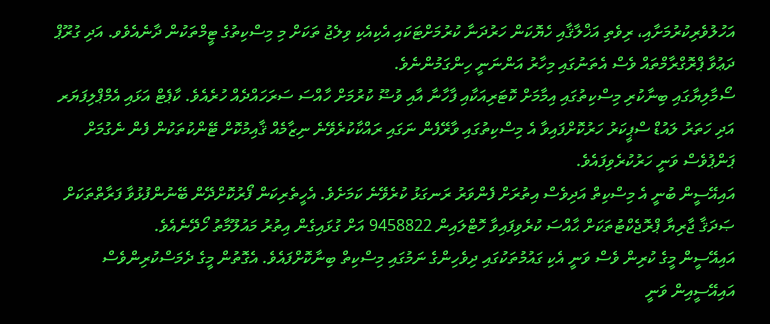އަހުލުވެރިކުރުމަށާއި، ރިވެތި އަޚްލާޤާއި ހެޔޮކަން ހަރުދަނާ ކުރުމަށްޓަކައި އެކިއެކި ވިލެޖު ތަކަށް މި މިސްކިތުގެ ޓީމްތަކުން ދާނެއެވެވ. އަދި ގުރޫޕް ދަޢުވާ ޕްރޮގްރާމްތައް ވެސް އެތަނުގައި މިހާރު އަންނަނީ ހިންގަމުންނެވެ.
ސޯމާލިޔާގައި ބިނާކުރި މިސްކިތުގައި އިމާމަށް ކޮޓަރިއަކާއި ފާހާނާ އާއި ވުޟޫ ކުރުމަށް ހާއްސަ ސަރަހައްދެއް ހުރެއެވެ. ކާޕެޓް އަޅައި އެމްޕްލިފަޔަރ އަދި ހަތަރު ލައުޑް ސްޕީކަރު ހަރުކޮށްފައިވާ އެ މިސްކިތުގައި ވާރޭފެން ނަގައި ރައްކާކުރެވޭނެ ނިޒާމެއް ޤާއިމުކޮށް ޓޭންކުތަކުން ފެން ނެގުމަށް ޕަންޕުވެސް ވަނީ ހަރުކުރެވިފައެވެ.
އައިއޭސީން ބުނީ އެ މިސްކިތް އަދިވެސް އިތުރަށް ފެންވަރު ރަނގަޅު ކުރެވޭނެ ކަމަށެވެ. އެހީތެރިކަން ފޯރުކޮށްދޭން ބޭނުންފުޅުވާ ފަރާތްތަކަށް ޞަދަޤާ ޖާރިޔާ ޕްރޮޖެކްޓުތަކަށް ޙާއްސަ ކުރެވިފައިވާ ހޮޓްލައިން 9458822 އަށް ގުޅައިގެން އިތުރު މައުލޫމާތު ހޯދޭނެއެވެ.
އައިއޭސީން މީގެ ކުރިން ވެސް ވަނީ އެކި ގައުމުތަކުގައި ދިވެހިންގެ ނަމުގައި މިސްކިތް ބިނާކޮށްފައެވެ. އެގޮތުން މީގެ ދެމަސްކުރިންވެސް އައިއޭސީއިން ވަނީ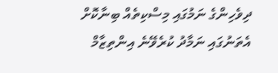ދިވެހިންގެ ނަމުގައި މިސްކިތެއް ބިނާކޮށް އެތަނުގައި ނަމާދު ކުރެވޭނެ އިންތިޒާމް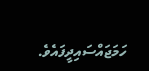ހަމަޖައްސައިދީފައެވެ.